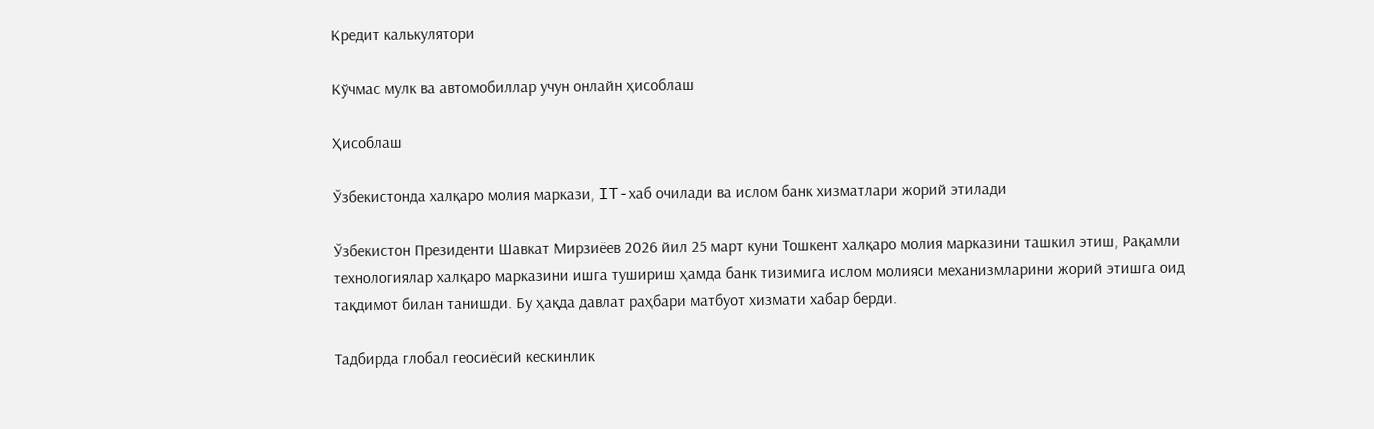Кредит калькулятори

Кўчмас мулк ва автомобиллар учун онлайн ҳисоблаш

Ҳисоблаш

Ўзбекистонда халқаро молия маркази, IT-хаб очилади ва ислом банк хизматлари жорий этилади

Ўзбекистон Президенти Шавкат Мирзиёев 2026 йил 25 март куни Тошкент халқаро молия марказини ташкил этиш, Рақамли технологиялар халқаро марказини ишга тушириш ҳамда банк тизимига ислом молияси механизмларини жорий этишга оид тақдимот билан танишди. Бу ҳақда давлат раҳбари матбуот хизмати хабар берди.

Тадбирда глобал геосиёсий кескинлик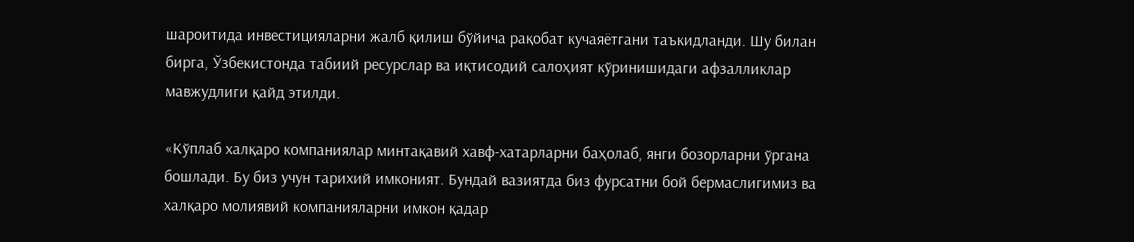шароитида инвестицияларни жалб қилиш бўйича рақобат кучаяётгани таъкидланди. Шу билан бирга, Ўзбекистонда табиий ресурслар ва иқтисодий салоҳият кўринишидаги афзалликлар мавжудлиги қайд этилди.

«Кўплаб халқаро компаниялар минтақавий хавф-хатарларни баҳолаб, янги бозорларни ўргана бошлади. Бу биз учун тарихий имконият. Бундай вазиятда биз фурсатни бой бермаслигимиз ва халқаро молиявий компанияларни имкон қадар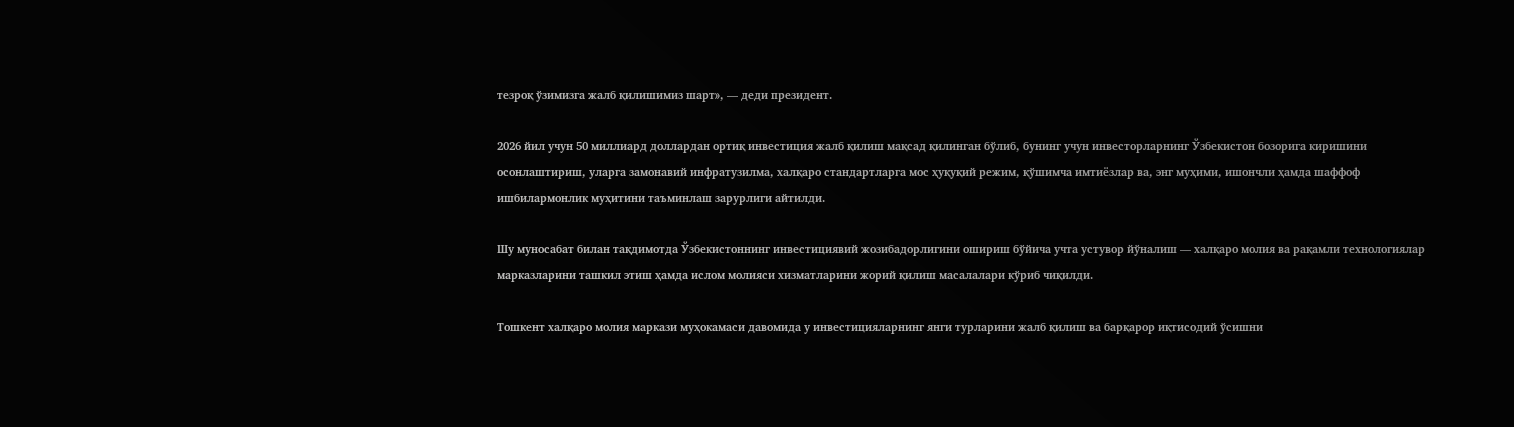тезроқ ўзимизга жалб қилишимиз шарт», — деди президент.

2026 йил учун 50 миллиард доллардан ортиқ инвестиция жалб қилиш мақсад қилинган бўлиб, бунинг учун инвесторларнинг Ўзбекистон бозорига киришини осонлаштириш, уларга замонавий инфратузилма, халқаро стандартларга мос ҳуқуқий режим, қўшимча имтиёзлар ва, энг муҳими, ишончли ҳамда шаффоф ишбилармонлик муҳитини таъминлаш зарурлиги айтилди.

Шу муносабат билан тақдимотда Ўзбекистоннинг инвестициявий жозибадорлигини ошириш бўйича учта устувор йўналиш — халқаро молия ва рақамли технологиялар марказларини ташкил этиш ҳамда ислом молияси хизматларини жорий қилиш масалалари кўриб чиқилди.

Тошкент халқаро молия маркази муҳокамаси давомида у инвестицияларнинг янги турларини жалб қилиш ва барқарор иқтисодий ўсишни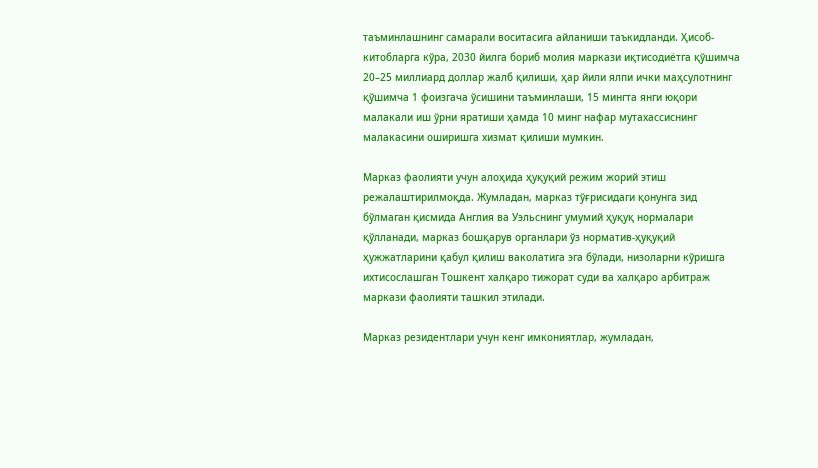таъминлашнинг самарали воситасига айланиши таъкидланди. Ҳисоб-китобларга кўра, 2030 йилга бориб молия маркази иқтисодиётга қўшимча 20–25 миллиард доллар жалб қилиши, ҳар йили ялпи ички маҳсулотнинг қўшимча 1 фоизгача ўсишини таъминлаши, 15 мингта янги юқори малакали иш ўрни яратиши ҳамда 10 минг нафар мутахассиснинг малакасини оширишга хизмат қилиши мумкин.

Марказ фаолияти учун алоҳида ҳуқуқий режим жорий этиш режалаштирилмоқда. Жумладан, марказ тўғрисидаги қонунга зид бўлмаган қисмида Англия ва Уэльснинг умумий ҳуқуқ нормалари қўлланади, марказ бошқарув органлари ўз норматив-ҳуқуқий ҳужжатларини қабул қилиш ваколатига эга бўлади, низоларни кўришга ихтисослашган Тошкент халқаро тижорат суди ва халқаро арбитраж маркази фаолияти ташкил этилади.

Марказ резидентлари учун кенг имкониятлар, жумладан,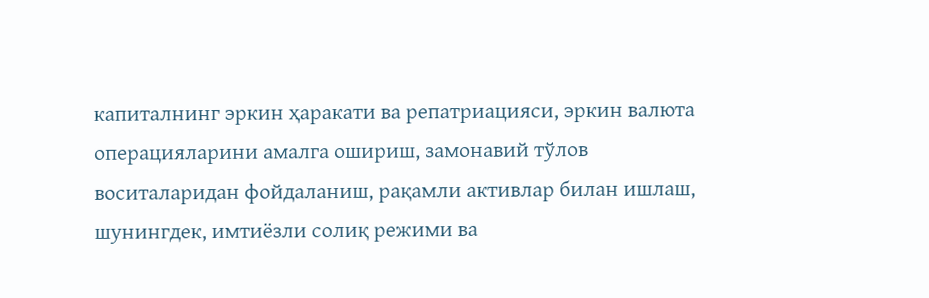капиталнинг эркин ҳаракати ва репатриацияси, эркин валюта операцияларини амалга ошириш, замонавий тўлов воситаларидан фойдаланиш, рақамли активлар билан ишлаш, шунингдек, имтиёзли солиқ режими ва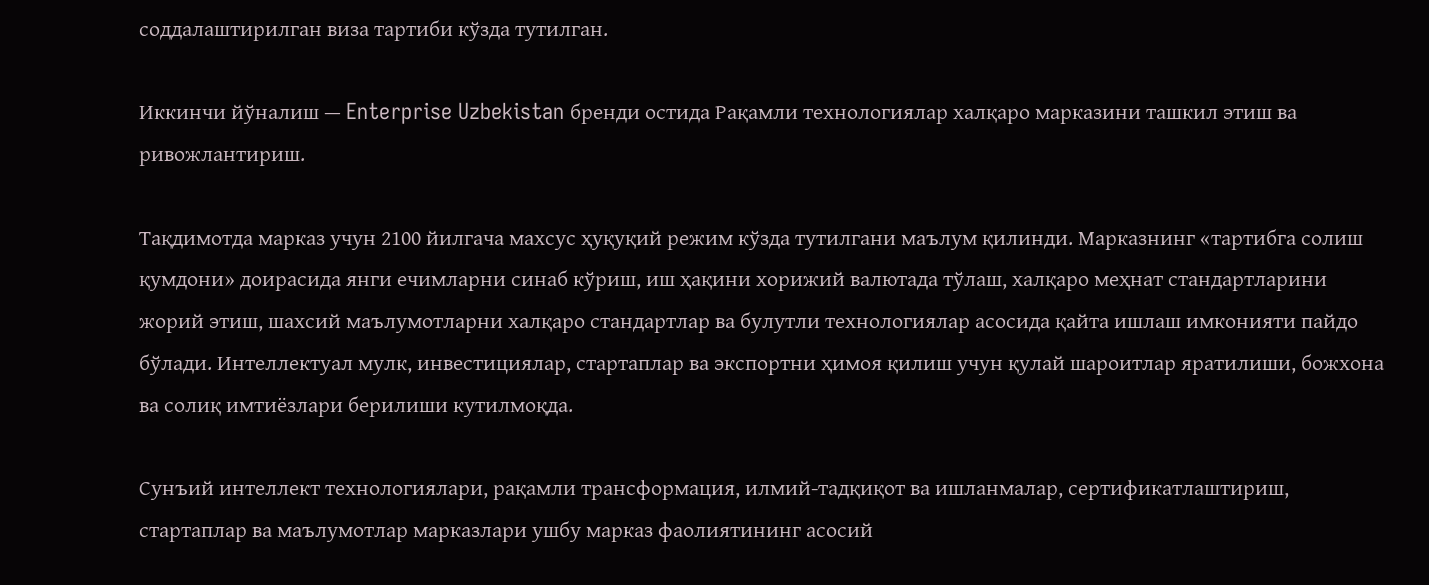соддалаштирилган виза тартиби кўзда тутилган.

Иккинчи йўналиш — Enterprise Uzbekistan бренди остида Рақамли технологиялар халқаро марказини ташкил этиш ва ривожлантириш.

Тақдимотда марказ учун 2100 йилгача махсус ҳуқуқий режим кўзда тутилгани маълум қилинди. Марказнинг «тартибга солиш қумдони» доирасида янги ечимларни синаб кўриш, иш ҳақини хорижий валютада тўлаш, халқаро меҳнат стандартларини жорий этиш, шахсий маълумотларни халқаро стандартлар ва булутли технологиялар асосида қайта ишлаш имконияти пайдо бўлади. Интеллектуал мулк, инвестициялар, стартаплар ва экспортни ҳимоя қилиш учун қулай шароитлар яратилиши, божхона ва солиқ имтиёзлари берилиши кутилмоқда.

Сунъий интеллект технологиялари, рақамли трансформация, илмий-тадқиқот ва ишланмалар, сертификатлаштириш, стартаплар ва маълумотлар марказлари ушбу марказ фаолиятининг асосий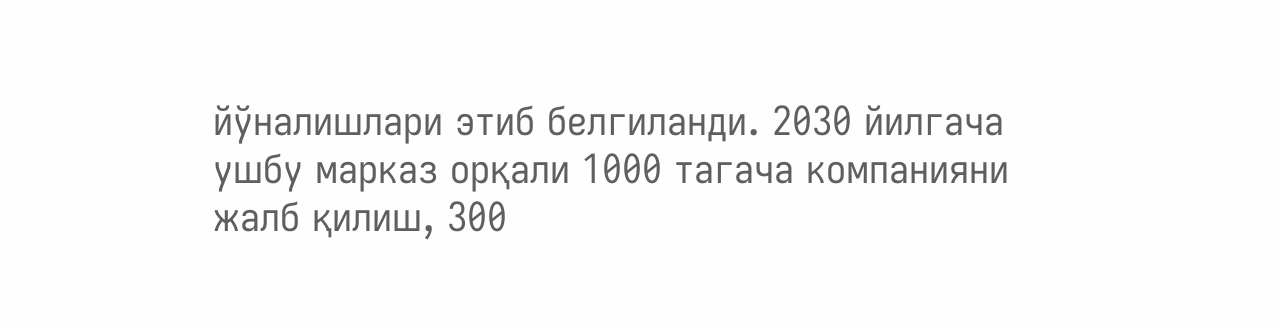йўналишлари этиб белгиланди. 2030 йилгача ушбу марказ орқали 1000 тагача компанияни жалб қилиш, 300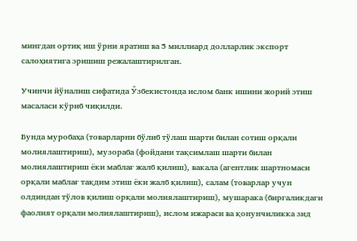мингдан ортиқ иш ўрни яратиш ва 5 миллиард долларлик экспорт салоҳиятига эришиш режалаштирилган.

Учинчи йўналиш сифатида Ўзбекистонда ислом банк ишини жорий этиш масаласи кўриб чиқилди.

Бунда муробаҳа (товарларни бўлиб тўлаш шарти билан сотиш орқали молиялаштириш), музораба (фойдани тақсимлаш шарти билан молиялаштириш ёки маблағ жалб қилиш), вакала (агентлик шартномаси орқали маблағ тақдим этиш ёки жалб қилиш), салам (товарлар учун олдиндан тўлов қилиш орқали молиялаштириш), мушарака (биргаликдаги фаолият орқали молиялаштириш), ислом ижараси ва қонунчиликка зид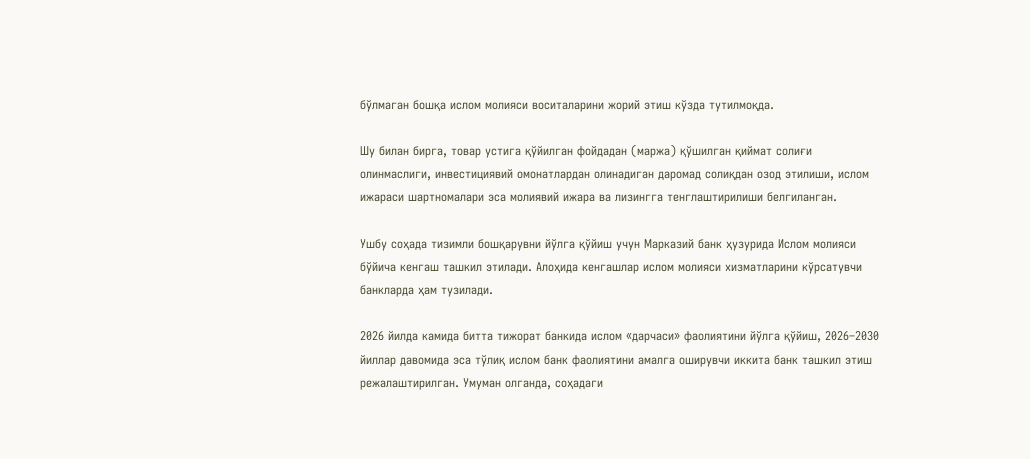бўлмаган бошқа ислом молияси воситаларини жорий этиш кўзда тутилмоқда.

Шу билан бирга, товар устига қўйилган фойдадан (маржа) қўшилган қиймат солиғи олинмаслиги, инвестициявий омонатлардан олинадиган даромад солиқдан озод этилиши, ислом ижараси шартномалари эса молиявий ижара ва лизингга тенглаштирилиши белгиланган.

Ушбу соҳада тизимли бошқарувни йўлга қўйиш учун Марказий банк ҳузурида Ислом молияси бўйича кенгаш ташкил этилади. Алоҳида кенгашлар ислом молияси хизматларини кўрсатувчи банкларда ҳам тузилади.

2026 йилда камида битта тижорат банкида ислом «дарчаси» фаолиятини йўлга қўйиш, 2026–2030 йиллар давомида эса тўлиқ ислом банк фаолиятини амалга оширувчи иккита банк ташкил этиш режалаштирилган. Умуман олганда, соҳадаги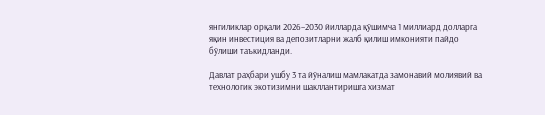янгиликлар орқали 2026–2030 йилларда қўшимча 1 миллиард долларга яқин инвестиция ва депозитларни жалб қилиш имконияти пайдо бўлиши таъкидланди.

Давлат раҳбари ушбу 3 та йўналиш мамлакатда замонавий молиявий ва технологик экотизимни шакллантиришга хизмат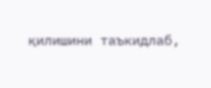қилишини таъкидлаб,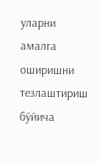уларни амалга оширишни тезлаштириш бўйича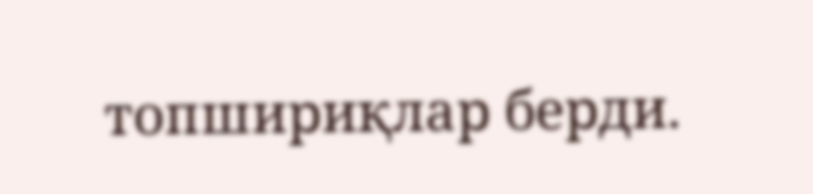топшириқлар берди.